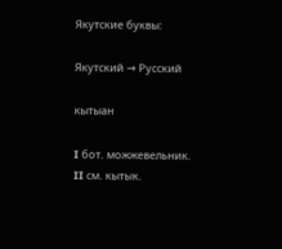Якутские буквы:

Якутский → Русский

кытыан

I бот. можжевельник.
II см. кытык.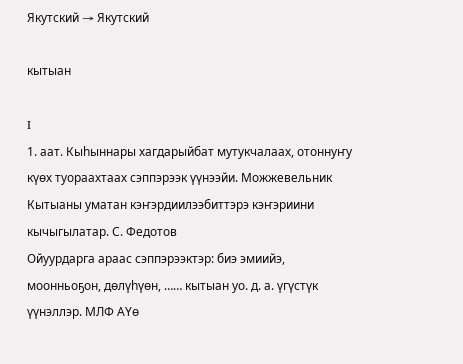Якутский → Якутский

кытыан

I
1. аат. Кыһыннары хагдарыйбат мутукчалаах, отоннуҥу күөх туораахтаах сэппэрээк үүнээйи. Можжевельник
Кытыаны уматан кэҥэрдиилээбиттэрэ кэҥэриини кычыгылатар. С. Федотов
Ойуурдарга араас сэппэрээктэр: биэ эмиийэ, моонньоҕон, дөлүһүөн, …… кытыан уо. д. а. үгүстүк үүнэллэр. МЛФ АҮө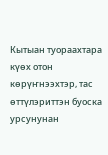Кытыан туораахтара күөх отон көрүҥнээхтэр, тас өттүлэриттэн буоска урсунунан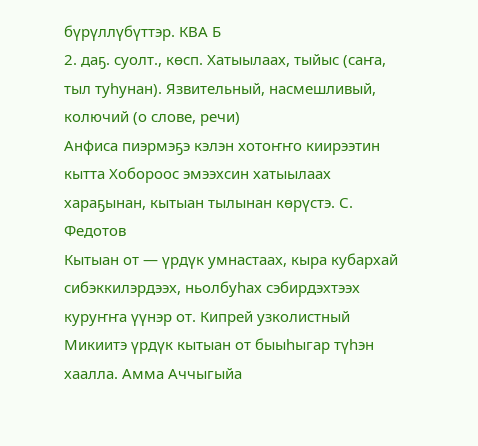бүрүллүбүттэр. КВА Б
2. даҕ. суолт., көсп. Хатыылаах, тыйыс (саҥа, тыл туһунан). Язвительный, насмешливый, колючий (о слове, речи)
Анфиса пиэрмэҕэ кэлэн хотоҥҥо киирээтин кытта Хобороос эмээхсин хатыылаах хараҕынан, кытыан тылынан көрүстэ. С. Федотов
Кытыан от — үрдүк умнастаах, кыра кубархай сибэккилэрдээх, ньолбуһах сэбирдэхтээх куруҥҥа үүнэр от. Кипрей узколистный
Микиитэ үрдүк кытыан от быыһыгар түһэн хаалла. Амма Аччыгыйа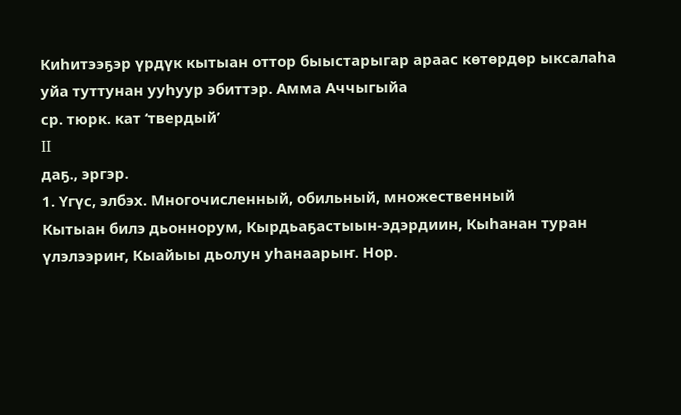Киһитээҕэр үрдүк кытыан оттор быыстарыгар араас көтөрдөр ыксалаһа уйа туттунан ууһуур эбиттэр. Амма Аччыгыйа
ср. тюрк. кат ‘твердый’
II
даҕ., эргэр.
1. Үгүс, элбэх. Многочисленный, обильный, множественный
Кытыан билэ дьоннорум, Кырдьаҕастыын-эдэрдиин, Кыһанан туран үлэлээриҥ, Кыайыы дьолун уһанаарыҥ. Нор.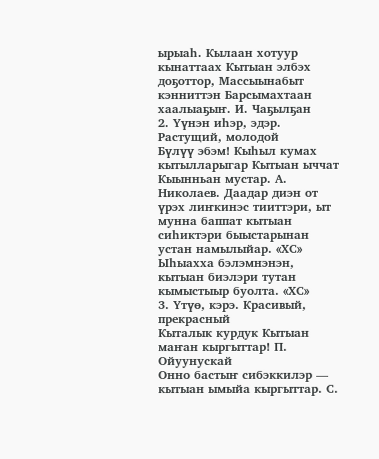ырыаһ. Кылаан хотуур кынаттаах Кытыан элбэх доҕоттор, Массыынабыт кэнниттэн Барсымахтаан хаалыаҕыҥ. И. Чаҕылҕан
2. Үүнэн иһэр, эдэр. Растущий, молодой
Бүлүү эбэм! Кыһыл кумах кытылларыгар Кытыан ыччат Кыынньан мустар. А. Николаев. Даадар диэн от үрэх лиҥкинэс тииттэри, ыт мунна баппат кытыан сиһиктэри быыстарынан устан намылыйар. «ХС»
Ыһыахха бэлэмнэнэн, кытыан биэлэри тутан кымыстыыр буолта. «ХС»
3. Үтүө, кэрэ. Красивый, прекрасный
Кыталык курдук Кытыан маҥан кыргыттар! П. Ойуунускай
Онно бастыҥ сибэккилэр — кытыан ымыйа кыргыттар. С.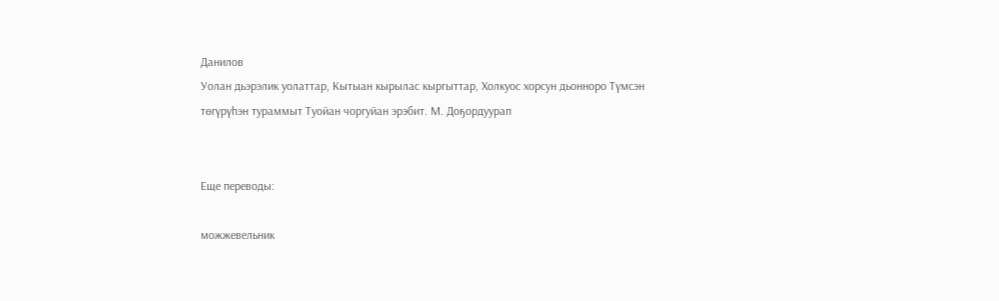Данилов
Уолан дьэрэлик уолаттар, Кытыан кырылас кыргыттар, Холкуос хорсун дьонноро Түмсэн төгүрүһэн тураммыт Туойан чоргуйан эрэбит. М. Доҕордуурап


Еще переводы:

можжевельник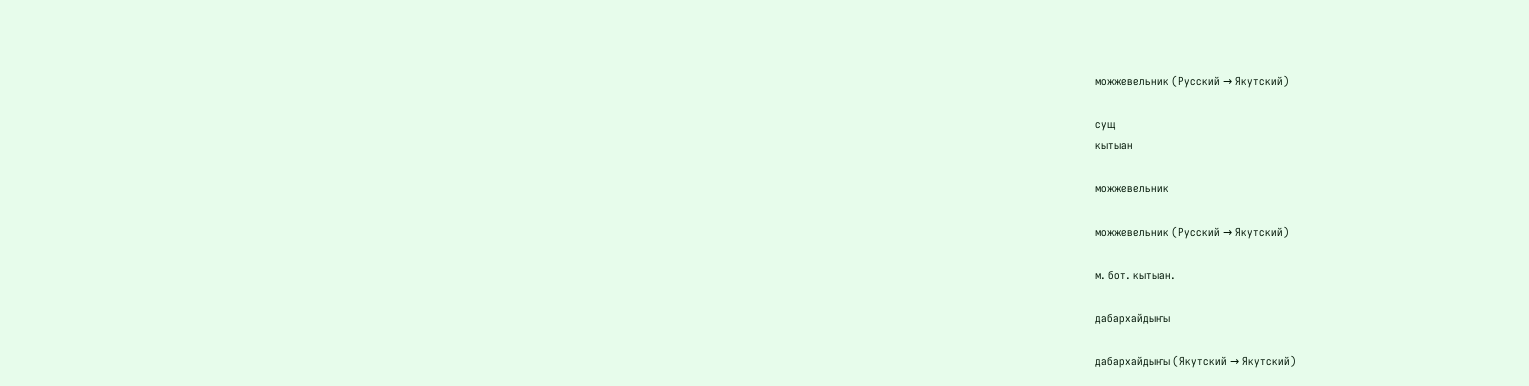можжевельник (Русский → Якутский)

сущ
кытыан

можжевельник

можжевельник (Русский → Якутский)

м. бот. кытыан.

дабархайдыҥы

дабархайдыҥы (Якутский → Якутский)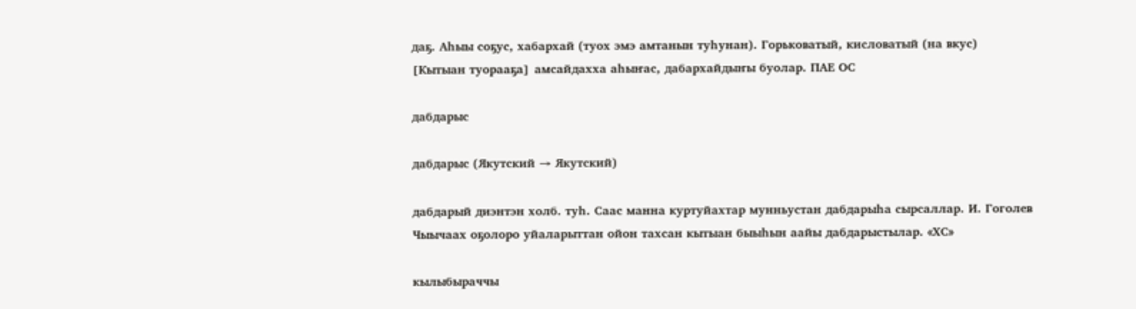даҕ. Аһыы соҕус, хабархай (туох эмэ амтанын туһунан). Горьковатый, кисловатый (на вкус)
[Кытыан туорааҕа] амсайдахха аһыҥас, дабархайдыҥы буолар. ПАЕ ОС

дабдарыс

дабдарыс (Якутский → Якутский)

дабдарый диэнтэн холб. туһ. Саас манна куртуйахтар мунньустан дабдарыһа сырсаллар. И. Гоголев
Чыычаах оҕолоро уйаларыттан ойон тахсан кытыан быыһын аайы дабдарыстылар. «ХС»

кылыбыраччы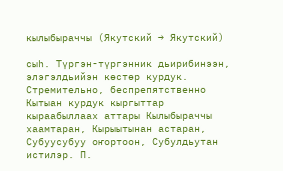кылыбыраччы (Якутский → Якутский)

сыһ. Түргэн-түргэнник дьирибинээн, элэгэлдьийэн көстөр курдук. Стремительно, беспрепятственно
Кытыан курдук кыргыттар кыраабыллаах аттары Кылыбыраччы хаамтаран, Кырыытынан астаран, Субуусубуу оҥортоон, Субулдьутан истилэр. П.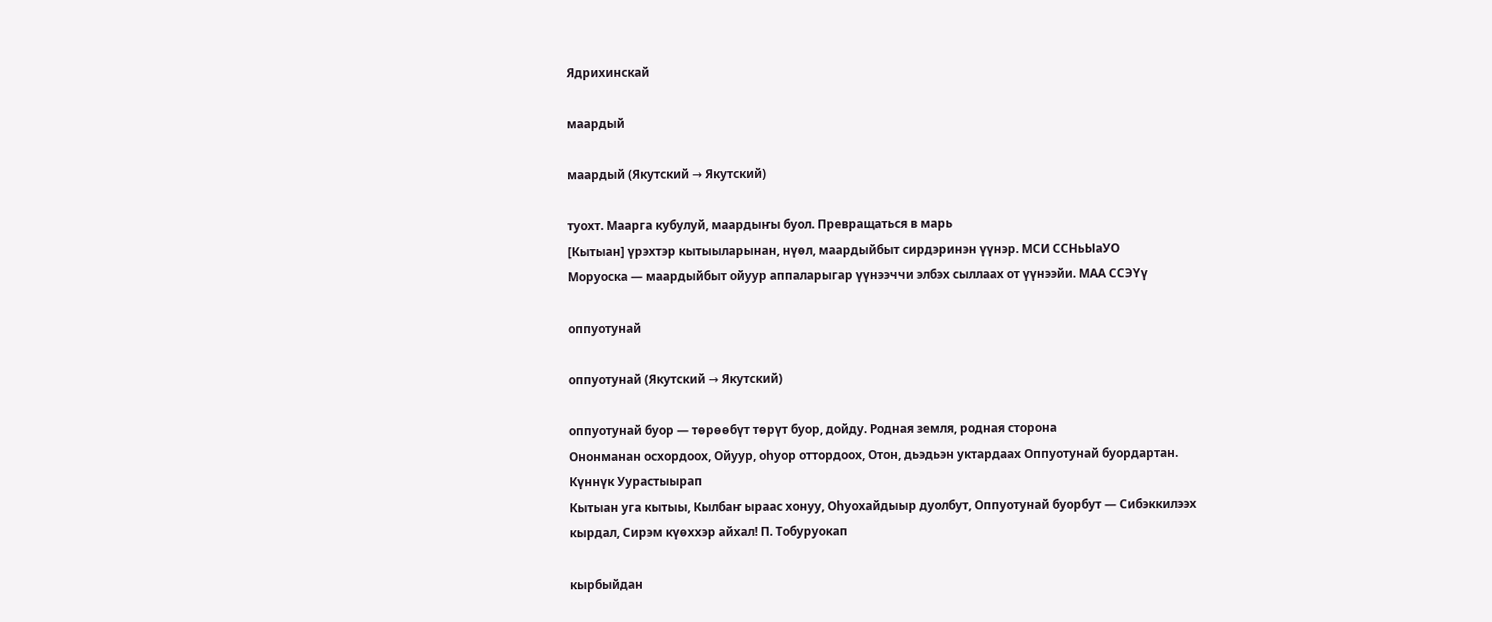Ядрихинскай

маардый

маардый (Якутский → Якутский)

туохт. Маарга кубулуй, маардыҥы буол. Превращаться в марь
[Кытыан] үрэхтэр кытыыларынан, нүөл, маардыйбыт сирдэринэн үүнэр. МСИ ССНьЫаУО
Моруоска — маардыйбыт ойуур аппаларыгар үүнээччи элбэх сыллаах от үүнээйи. МАА ССЭҮү

оппуотунай

оппуотунай (Якутский → Якутский)

оппуотунай буор — төрөөбүт төрүт буор, дойду. Родная земля, родная сторона
Ононманан осхордоох, Ойуур, оһуор оттордоох, Отон, дьэдьэн уктардаах Оппуотунай буордартан. Күннүк Уурастыырап
Кытыан уга кытыы, Кылбаҥ ыраас хонуу, Оһуохайдыыр дуолбут, Оппуотунай буорбут — Сибэккилээх кырдал, Сирэм күөххэр айхал! П. Тобуруокап

кырбыйдан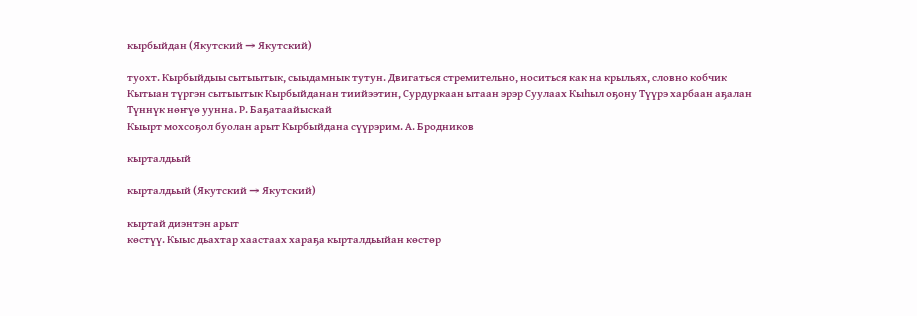кырбыйдан (Якутский → Якутский)

туохт. Кырбыйдыы сытыытык, сыыдамнык тутун. Двигаться стремительно, носиться как на крыльях, словно кобчик
Кытыан түргэн сытыытык Кырбыйданан тиийээтин, Сурдуркаан ытаан эрэр Суулаах Кыһыл оҕону Түүрэ харбаан аҕалан Түннүк нөҥүө уунна. Р. Баҕатаайыскай
Кыырт мохсоҕол буолан арыт Кырбыйдана сүүрэрим. А. Бродников

кырталдьый

кырталдьый (Якутский → Якутский)

кыртай диэнтэн арыт
көстүү. Кыыс дьахтар хаастаах хараҕа кырталдьыйан көстөр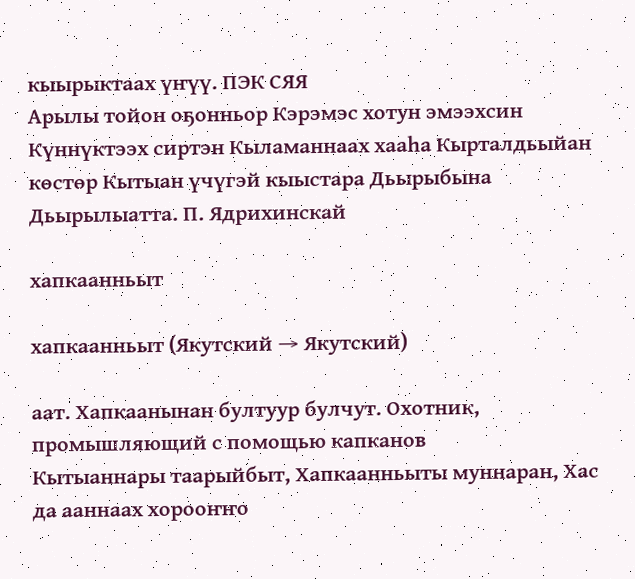кыырыктаах үҥүү. ПЭК СЯЯ
Арылы тойон оҕонньор Кэрэмэс хотун эмээхсин Күннүктээх сиртэн Кыламаннаах хааһа Кырталдьыйан көстөр Кытыан үчүгэй кыыстара Дьырыбына Дьырылыатта. П. Ядрихинскай

хапкаанньыт

хапкаанньыт (Якутский → Якутский)

аат. Хапкаанынан бултуур булчут. Охотник, промышляющий с помощью капканов
Кытыаннары таарыйбыт, Хапкаанньыты муннаран, Хас да ааннаах хорооҥҥо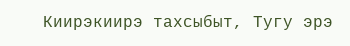Киирэкиирэ тахсыбыт, Тугу эрэ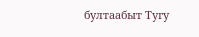бултаабыт Тугу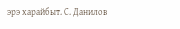эрэ харайбыт. С. Данилов